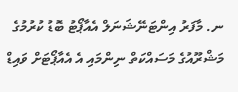ނ. މާފަރު އިންޓަނޭޝަނަލް އެއާޕޯޓު ބޮޑު ކުރުމުގެ މަޝްރޫއުގެ މަސައްކަތް ނިންމައި އެ އެއާޕޯޓަށް ވައިޑް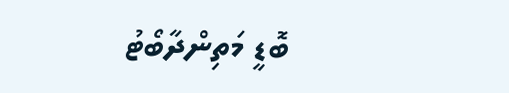ބޮޑީ މަތިންދާބޯޓު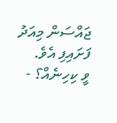ޖައްސަން މިއަދު ފަށައިފި އެވެ.
ވީ ކިހިނެއް؟ -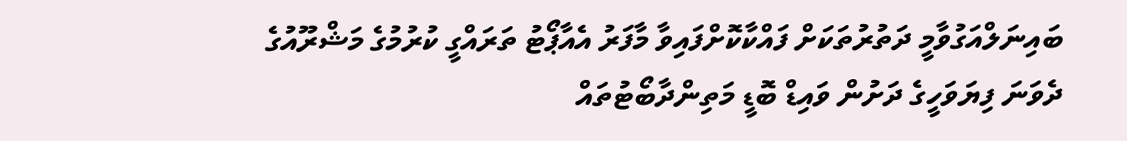ބައިނަލްއަގުވާމީ ދަތުރުތަކަށް ފައްކާކޮށްފައިވާ މާފަރު އެއާޕޯޓު ތަރައްގީ ކުރުމުގެ މަޝްރޫއުގެ ދެވަނަ ފިޔަވަހީގެ ދަށުން ވައިޑް ބޮޑީ މަތިންދާބޯޓުތައް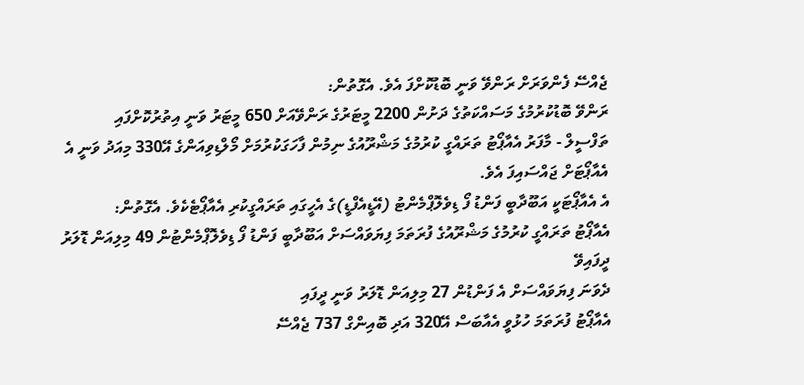ޖެއްސޭ ފެންވަރަށް ރަންވޭ ވަނީ ބޮޑުކޮށްފަ އެވެ. އެގޮތުން:
ރަންވޭ ބޮޑުކުރުމުގެ މަސައްކަތުގެ ދަށުން 2200 މީޓަރުގެ ރަންވޭއަށް 650 މީޓަރު ވަނީ އިތުރުކޮށްފައި
ތަފްސީލް - މާފަރު އެއާޕޯޓު ތަރައްގީ ކުރުމުގެ މަޝްރޫއުގެ ނިމުން ފާހަގަކުރުމަށް މޯލްޑިވިއަންގެ އޭ330 މިއަދު ވަނީ އެ އެއާޕޯޓަށް ޖައްސައިފަ އެވެ.
އެ އެއާޕޯޓަކީ އަބޫދާބީ ފަންޑު ފޯ ޑިވެލޮޕްމެންޓު (އޭޑީއެފްޑީ)ގެ އެހީގައި ތަރައްގީކުރި އެއާޕޯޓެކެވެ. އެގޮތުން:
އެއާޕޯޓު ތަރައްގީ ކުރުމުގެ މަޝްރޫއުގެ ފުރަތަމަ ފިޔަވައްސަށް އަބޫދާބީ ފަންޑު ފޯ ޑިވެލޮޕްމެންޓުން 49 މިލިއަން ޑޮލަރު ދީފައިވޭ
ދެވަނަ ފިޔަވައްސަށް އެ ފަންޑުން 27 މިލިއަން ޑޮލަރު ވަނީ ދީފައި
އެއާޕޯޓު ފުރަތަމަ ހުޅުވީ އެއާބަސް އޭ320 އަދި ބޮއިންގް 737 ޖެއްސޭ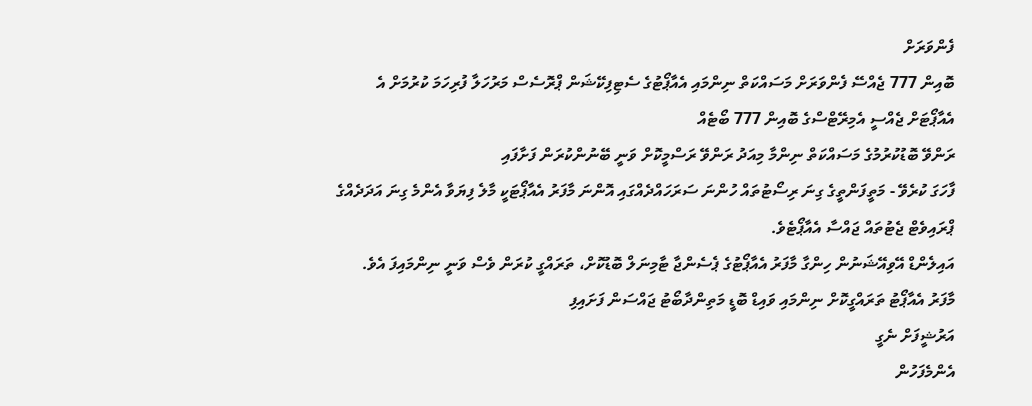ފެންވަރަށް
ބޮއިން 777 ޖެއްސޭ ފެންވަރަށް މަސައްކަތް ނިންމައި އެއާޕޯޓުގެ ސެޓިފިކޭޝަން ޕްރޮސެސް މަރުހަލާ ފުރިހަމަ ކުރުމަށް އެ އެއާޕޯޓަށް ޖެއްސީ އެމިރޭޓްސްގެ ބޮއިން 777 ބޯޓެއް
ރަންވޭ ބޮޑުކުރުމުގެ މަސައްކަތް ނިންމާ މިއަދު ރަންވޭ ރަސްމީކޮށް ވަނީ ބޭނުންކުރަން ފަށާފައި
ފާހަގަ ކުރެވޭ - މަތީފަންތީގެ ގިނަ ރިސޯޓުތައް ހުންނަ ސަރަހައްދެއްގައި އޮންނަ މާފަރު އެއާޕޯޓަކީ މާލެ ފިޔަވާ އެންމެ ގިނަ އަދަދެއްގެ ޕްރައިވެޓް ޖެޓުތައް ޖައްސާ އެއާޕޯޓެވެ.
އައިލެންޑް އޭވިއޭޝަނުން ހިންގާ މާފަރު އެއާޕޯޓުގެ ޕެސެންޖާ ޓާމިނަލް ބޮޑުކޮށް، ތަރައްގީ ކުރަން ވެސް ވަނީ ނިންމައިފަ އެވެ.
މާފަރު އެއާޕޯޓު ތަރައްގީކޮށް ނިންމައި ވައިޑް ބޮޑީ މަތިންދާބޯޓު ޖައްސަން ފަށައިފި
އަރުޝީފަށް ނެގީ
އެންމެފަހުން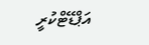އަޕްޑޭޓްކުރީ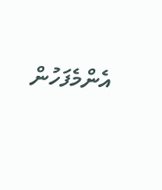އެންމެފަހުން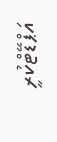އަޕްޑޭޓްކުރީ